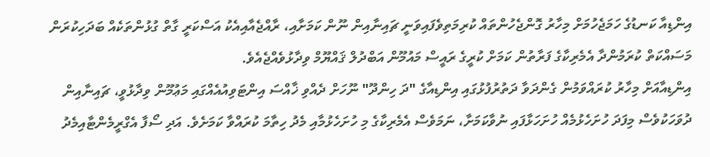އިންޑިއާ ކަނޑުގެ ހަމަޖެހުމަށް މިހާރު ގޮންޖެހުންތައް ކުރިމަތިވެފައިވަނީ ޗައިނާއިން ނޫން ކަމަށާއި، ރާއްޖެއާއިއެކު އަސްކަރީ ގާތް ގުޅުންތަކެއް ބަދަހިކުރަން މަސައްކަތް ކުރަމުންދާ އެމެރިކާގެ ފަރާތުން ކަމަށް ކުރީގެ ރައީސް މައުމޫން އަބްދުލް ޤައްޔޫމް ވިދާޅުވެއްޖެއެވެ.
އިންޑިއާއަށް މިހާރު ކުރައްވަމުން ގެންދަވާ ދަތުރުފުޅުގައި އިންޑިއާގެ "ދަ ހިންދޫ" ނޫހަށް ދެއްވި ޚާއްސަ އިންޓަވިއުއެއްގައި މަޢުމޫން ވިދާޅުވީ، ޗައިނާއިން ދުވަހަކުވެސް މިފަދަ ހުށަހެޅުމެއް ހުށަހަޅާފައި ނުވާކަމަށާ، ނަމަވެސް އެމެރިކާގެ މި ހުށަހެޅުމާއި މެދު ހިތާމަ ކުރައްވާ ކަމަށެވެ. އަދި ސޯފާ އެގްރީމެންޓާއިމެދު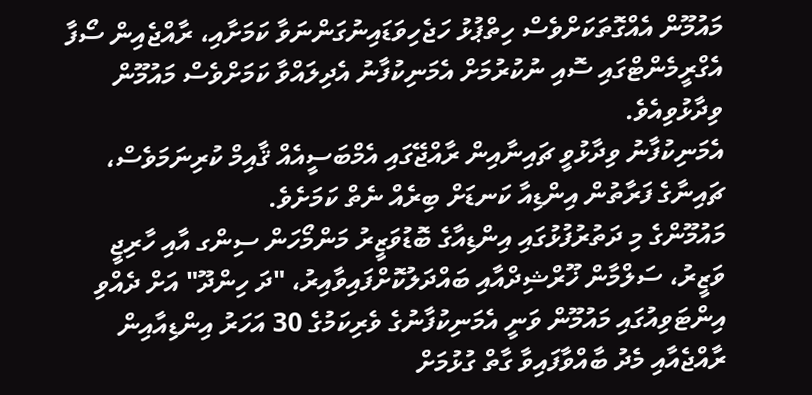މައުމޫން އެއްގޮތަކަށްވެސް ހިތްޕުޅު ހަޖެހިވަޑައިނުގަންނަވާ ކަމަށާއި، ރާއްޖެއިން ސޯފާ އެގްރީމެންޓްގައި ސޮއި ނުކުރުމަށް އެމަނިކުފާނު އެދިލައްވާ ކަމަށްވެސް މައުމޫން ވިދާޅުވިއެވެ.
އެމަނިކުފާނު ވިދާޅުވީ ޗައިނާއިން ރާއްޖޭގައި އެމްބަސީއެއް ޤާއިމް ކުރިނަމަވެސް، ޗައިނާގެ ފަރާތުން އިންޑިއާ ކަނޑަށް ބިރެއް ނެތް ކަމަށެވެ.
މައުމޫންގެ މި ދަތުރުފުޅުގައި އިންޑިއާގެ ބޮޑުވަޒީރު މަންމޯހަން ސިންގ އާއި ހާރިޖީ ވަޒީރު، ސަލްމާން ޚޫރްޝިދްއާއި ބައްދަލުކޮށްފައިވާއިރު، "ދަ ހިންދޫ" އަށް ދެއްވި އިންޓަވިއުގައި މައުމޫން ވަނީ އެމަނިކުފާނުގެ ވެރިކަމުގެ 30 އަހަރު އިންޑިއާއިން ރާއްޖެއާއި މެދު ބާއްވާފައިވާ ގާތް ގުޅުމަށް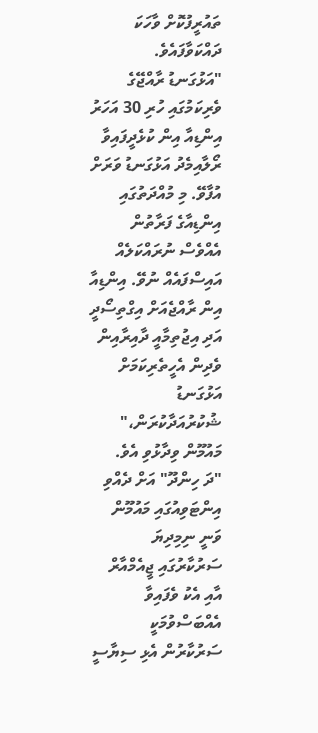ތައުރީފުކޮށް ވާހަކަ ދައްކަވާފައެވެ.
"އަޅުގަނޑު ރާއްޖޭގެ ވެރިކަމުގައި ހުރި 30 އަހަރު އިންޑިއާ އިން ކުޅެދީފައިވާ ރޯލާއިމެދު އަޅުގަނޑު ވަރަށް އުފާވޭ. މި މުއްދަތުގައި އިންޑިއާގެ ފަރާތުން އެއްވެސް ނުރައްކަލެއް އައިސްފައެއް ނުވޭ. އިންޑިއާ އިން ރާއްޖެއަށް އިގްތިސޯދީ އަދި އިޖުތިމާއީ ދާއިރާއިން ވެދިން އެހީތެރިކަމަށް އަޅުގަނޑު ޝުކުރުއަދާކުރަން،" މައުމޫން ވިދާޅުވި އެވެ.
"ދަ ހިންދޫ" އަށް ދެއްވި އިންޓަވިއުގައި މައުމޫން ވަނީ ނިމިދިޔަ ސަރުކާރުގައި ޖީއެމްއާރް އާއި އެކު ވެފައިވާ އެއްބަސްވުމަކީ ސަރުކާރުން އެޅި ސިޔާސީ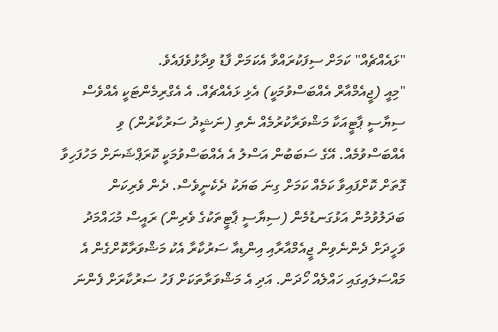"ޅައެއްޗެއް" ކަމަށް ސިފަކުރައްވާ އެކަމަށް ފާޑު ވިދާޅުވެފައެވެ.
"މިއީ (ޖީއެމްއާރް އެއްބަސްވުމަކީ) އެޅި ޅައެއްޗެއް. އެ އެގްރިމެންޓަކީ އެއްވެސް ސިޔާސީ ޕާޓީއަކާ މަޝްވަރާކުރުމެއް ނެތި (ނަޝީދު ސަރުކާރުން) ވި އެއްބަސްވުމެއް. އޭގެ ސަބަބުން އަސްލު އެ އެއްބަސްވުމަކީ ކޮރަޕްޝަނަށް މަހުފަހިވާ ގޮތަށް ކޮށްފައިވާ ކަމެއް ކަމަށް ގިނަ ބަޔަކު ދެކެނީވެސް. ދެން ވެރިކަން ބަދަލުވުމުން އަޅުގަނޑުމެން (ސިޔާސީ ޕާޓީތަކުގެ ވެރިން) ރައީސް މުޙައްމަދު ވަހީދަށް ދެންނެވިން ޖީއެމްއާރާއި އިންޑިއާ ސަރުކާރާ އެކު މަޝްވަރާކޮށްގެން އެ މައްސަލައިގައި ހައްލެއް ހޯދަން. އަދި އެ މަޝްވަރާތަކަށް ފަހު ސަރުކާރަށް ފެންނަ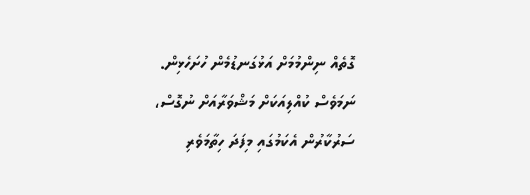ގޮތެއް ނިންމުމަށް އަޅުގަނޑުމެން ހުށަހެޅިން. ނަމަވެސް ކުއްލިއަކަށް މަޝްވަރާއަށް ނުގޮސް، ސަރުކާރުން އެކަމުގައި މިފަދަ ހިތާމަވެރި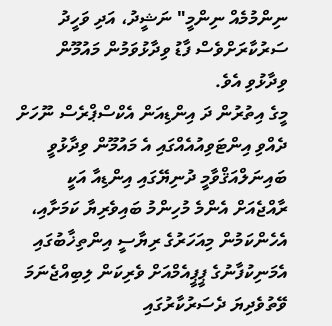ނިންމުމެއް ނިންމީ" ނަޝީދު، އަދި ވަހީދު ސަރުކާރަށްވެސް ފާޑު ވިދާޅުވަމުން މައުމޫން ވިދާޅުވި އެވެ.
މީގެ އިތުރުން ދަ އިންޑިއަން އެކްސްޕްރެސް ނޫހަށް ދެއްވި އިންޓަވިއުއެއްގައި އެ މައުމޫން ވިދާޅުވީ ބައިނަލްއަޤްވާމީ ދުނިޔޭގައި އިންޑިއާ އަކީ ރާއްޖެއަށް އެންމެ މުހިންމު ބައިވެރިޔާ ކަމަށާއި، އެހެންކަމުން މިއަހަރުގެ ރިޔާސީ އިންތިޚާބުގައި އެމަނިކުފާނުގެ ޕީޕީއެމްއަށް ވެރިކަން ލިބިއްޖެނަމަ ވޭތުވެދިޔަ ދެސަރުކާރުގައި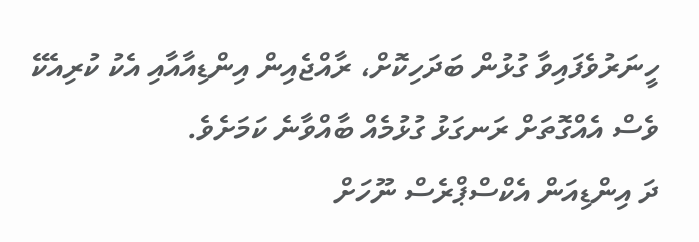ހީނަރުވެފައިވާ ގުޅުން ބަދަހިކޮށް، ރާއްޖެއިން އިންޑިއާއާއި އެކު ކުރިއެކޭ ވެސް އެއްގޮތަށް ރަނގަޅު ގުޅުމެއް ބާއްވާނެ ކަމަށެވެ.
ދަ އިންޑިއަން އެކްސްޕްރެސް ނޫހަށް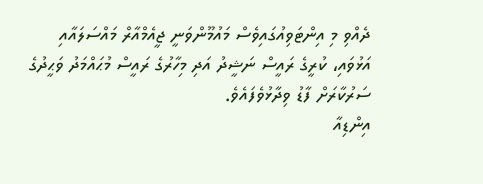ދެއްވި މި އިންޓަވިއުގައިވެސް މައުމޫންވަނީ ޖީއެމްއާރް މައްސަލައާއި އަޅުވައި، ކުރީގެ ރައީސް ނަޝީދު އަދި މިހާރުގެ ރައީސް މުޙައްމަދު ވަޙީދުގެ ސަރުކާރަށް ފާޑު ވިދާޅުވެފައެވެ.
އިންޑިއާ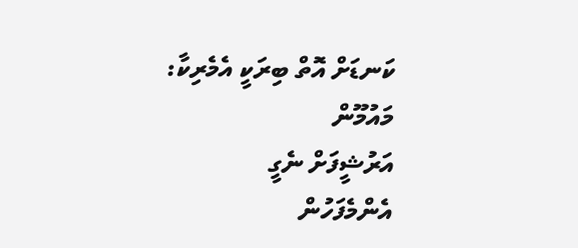ކަނޑަށް އޮތް ބިރަކީ އެމެރިކާ: މައުމޫން
އަރުޝީފަށް ނެގީ
އެންމެފަހުން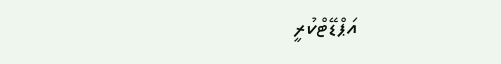އަޕްޑޭޓްކުރީ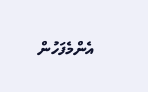އެންމެފަހުން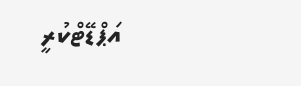އަޕްޑޭޓްކުރީ